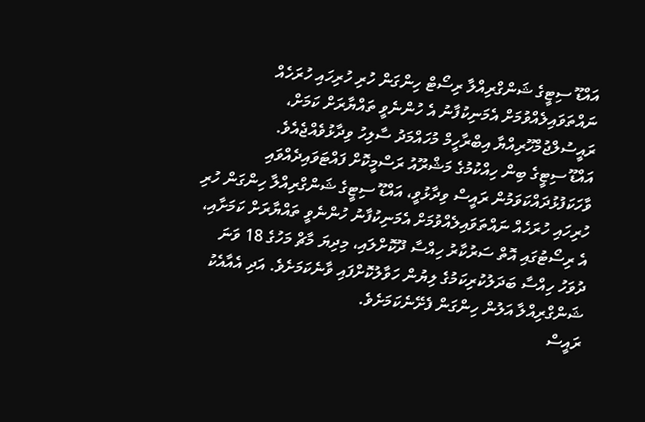އައްޑޫ ސިޓީގެ ޝަންގްރިއްލާ ރިސޯޓް ހިންގަން ހުރި ހުރިހައި ހުރަހެއް ނައްތަވައިލެއްވުމަށް އެމަނިކުފާނު އެ ހުންނެވީ ތައްޔާރަށް ކަމަށް، ރައީސުލްޖުމްހޫރިއްޔާ އިބްރާހީމް މުހައްމަދު ސާލިހު ވިދާޅުވެއްޖެއެވެ.
އައްޑޫ ސިޓީގެ ބިން ހިއްކުމުގެ މަޝްރޫއު ރަސްމީކޮށް ފައްޓަވައިދެއްވައި ވާހަކަފުޅުދައްކަވަމުން ރައީސް ވިދާޅުވީ، އައްޑޫ ސިޓީގެ ޝަންގްރިއްލާ ހިންގަން ހުރި ހުރިހައި ހުރަހެއް ނައްތަވައިލެއްވުމަށް އެމަނިކުފާނު ހުންނެވީ ތައްޔާރަށް ކަމަށާއި، އެ ރިސޯޓުގައި އޮތް ސަރުކާރު ހިއްސާ ދޫކޮށްލައި، މިދިޔަ މާޗް މަހުގެ 18 ވަނަ ދުވަހު ހިއްސާ ބަދަލުކުރިކަމުގެ ލިޔުން ހަވާލުކޮށްފައި ވާނެކަމަށެވެ. އަދި އެއާއެކު ޝަންގްރިއްލާ އަލުން ހިންގަން ފެށޭނެކަމަށެވެ.
ރައީސް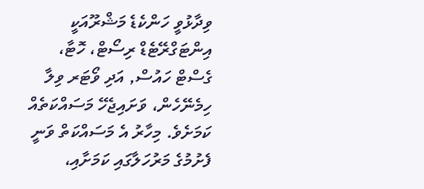ވިދާޅުވީ ހަންކެޑެ މަޝްރޫއަކީ އިންޓަގްރޭޓެޑް ރިސޯޓް، ހޮޓާ، ގެސްޓް ހައުސް, އަދި ވޯޓަރ ވިލާ ހިމެނޭހެން، ވަށައިޖެހޭ މަސައްކަތެއް ކަމަށެވެ. މިހާރު އެ މަސައްކަތް ވަނީ ފެށުމުގެ މަރުހަލާގައި ކަމަށާއި،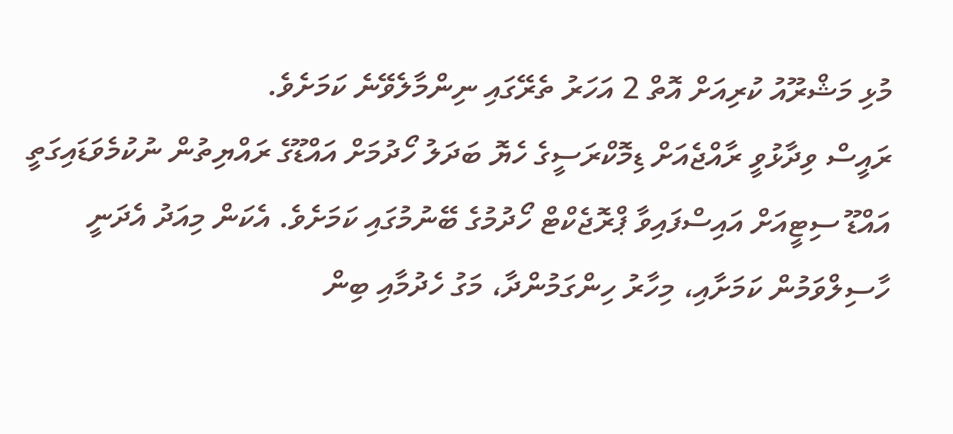މުޅި މަޝްރޫއު ކުރިއަށް އޮތް 2 އަހަރު ތެރޭގައި ނިންމާލެވޭނެ ކަމަށެވެ.
ރައީސް ވިދާޅުވީ ރާއްޖެއަށް ޑިމޮކްރަސީގެ ހެޔޮ ބަދަލު ހޯދުމަށް އައްޑޫގެ ރައްޔިތުން ނުކުމެވަޑައިގަތީ އައްޑޫ ސިޓީއަށް އައިސްފައިވާ ޕްރޮޖެކްޓް ހޯދުމުގެ ބޭނުމުގައި ކަމަށެވެ. އެކަން މިއަދު އެދަނީ ހާސިލްވަމުން ކަމަށާއި، މިހާރު ހިންގަމުންދާ، މަގު ހެދުމާއި ބިން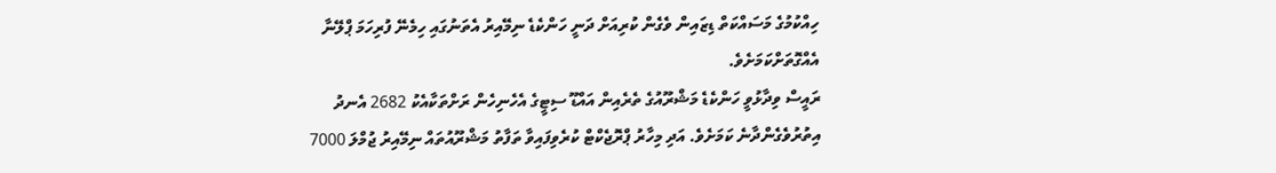ހިއްކުމުގެ މަސައްކަތް ޑިޒައިން ވެގެން ކުރިއަށް ދަނީ ހަންކެޑެ ނިމޭއިރު އެތަނުގައި ހިމެނޭ ފުރިހަމަ ޕްލޭނާ އެއްގޮތަށްކަމަށެވެ.
ރައީސް ވިދާޅުވީ ހަންކެޑެ މަޝްރޫއުގެ ތެރެއިން އައްޑޫ ސިޓީގެ އެހެނިހެން ރަށްތަކާއެކު 2682 އެނދު އިތުރުވެގެންދާނެ ކަމަށެވެ. އަދި މިހާރު ޕްރޮޖެކްޓް ކުރެވިފައިވާ ތަފާތު މަޝްރޫއުތައް ނިމޭއިރު ޖުމްލަ 7000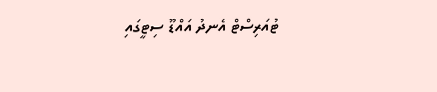ޓުއަރިސްޓް އެނދު އައްޑޫ ސިޓީގައި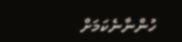ހުންނާނެކަމަށް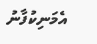އެމަނިކުފާނު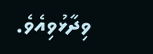ވިދާޅުވިއެވެ.